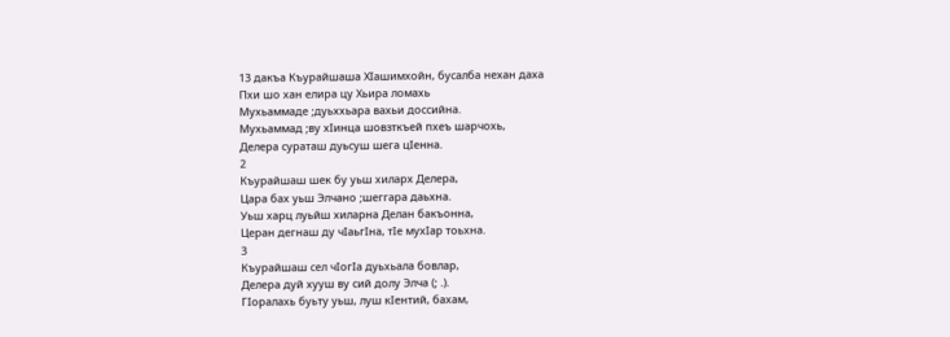13 дакъа Къурайшаша ХIашимхойн, бусалба нехан даха
Пхи шо хан елира цу Хьира ломахь
Мухьаммаде ;дуьххьара вахьи доссийна.
Мухьаммад ;ву хIинца шовзткъей пхеъ шарчохь,
Делера сураташ дуьсуш шега цIенна.
2
Къурайшаш шек бу уьш хиларх Делера,
Цара бах уьш Элчано ;шеггара даьхна.
Уьш харц луьйш хиларна Делан бакъонна,
Церан дегнаш ду чIаьгIна, тIе мухIар тоьхна.
3
Къурайшаш сел чIогIа дуьхьала бовлар,
Делера дуй хууш ву сий долу Элча (; .).
ГIоралахь буьту уьш, луш кIентий, бахам,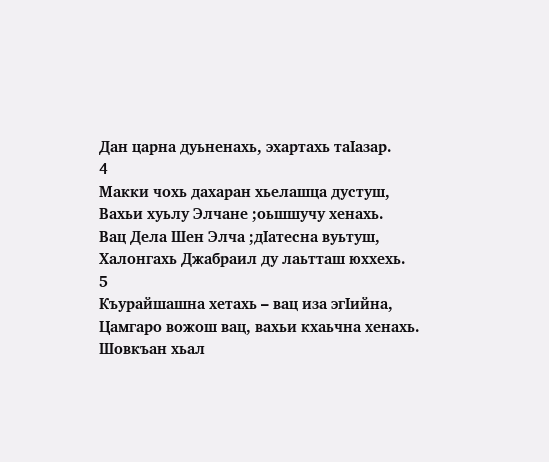Дан царна дуьненахь, эхартахь таIазар.
4
Макки чохь дахаран хьелашца дустуш,
Вахьи хуьлу Элчане ;оьшшучу хенахь.
Вац Дела Шен Элча ;дIатесна вуьтуш,
Халонгахь Джабраил ду лаьтташ юххехь.
5
Къурайшашна хетахь – вац иза эгIийна,
Цамгаро вожош вац, вахьи кхаьчна хенахь.
Шовкъан хьал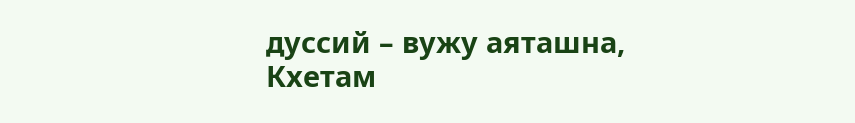дуссий – вужу аяташна,
Кхетам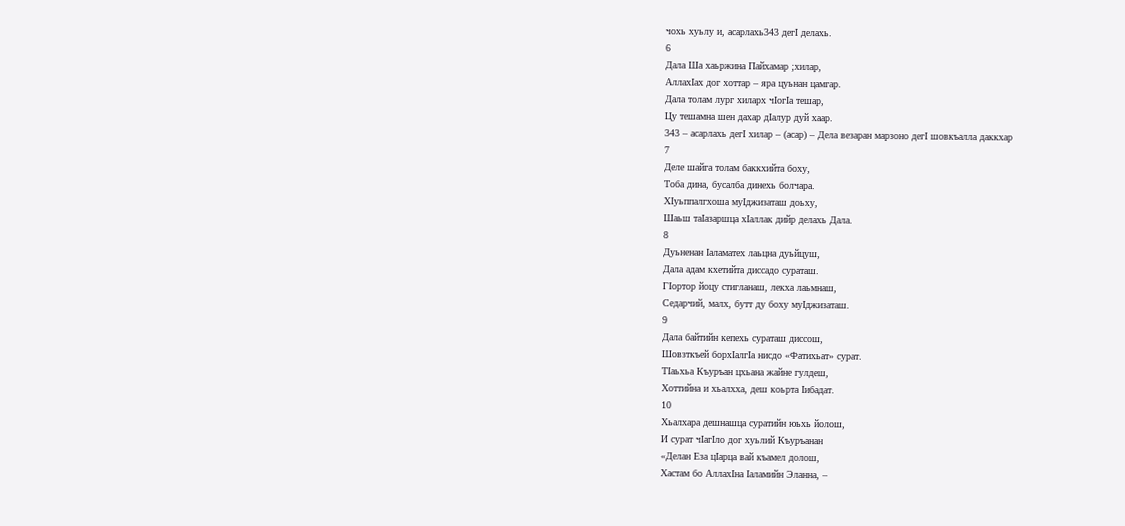чохь хуьлу и, асарлахь343 дегI делахь.
6
Дала Ша хаьржина Пайхамар ;хилар,
АллахIах дог хоттар – яра цуьнан цамгар.
Дала толам лург хиларх чIогIа тешар,
Цу тешамна шен дахар дIалур дуй хаар.
343 – асарлахь дегI хилар – (асар) – Дела везаран марзоно дегI шовкъалла даккхар
7
Деле шайга толам баккхийта боху,
Тоба дина, бусалба динехь болчара.
ХIуьппалгхоша муIджизаташ доьху,
Шаьш таIазаршца хIаллак дийр делахь Дала.
8
Дуьненан Iаламатех лаьцна дуьйцуш,
Дала адам кхетийта диссадо сураташ.
ГIортор йоцу стигланаш, лекха лаьмнаш,
Седарчий, малх, бутт ду боху муIджизаташ.
9
Дала байтийн кепехь сураташ диссош,
Шовзткъей борхIалгIа нисдо «Фатихьат» сурат.
ТIаьхьа Къуръан цхьана жайне гулдеш,
Хоттийна и хьалхха, деш коьрта Iибадат.
10
Хьалхара дешнашца суратийн юьхь йолош,
И сурат чIагIло дог хуьлий Къуръанан
«Делан Еза цIарца вай къамел долош,
Хастам бо АллахIна Iаламийн Эланна, –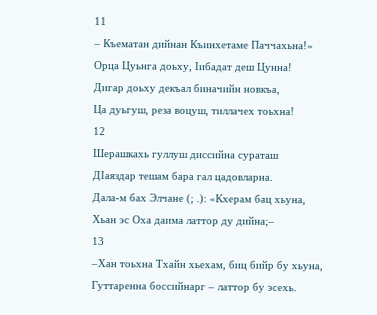11
– Къематан дийнан Къинхетаме Паччахьна!»
Орца Цуьнга доьху, Iибадат деш Цунна!
Дигар доьху декъал биначийн новкъа,
Ца дуьгуш, реза воцуш, тиллачех тоьхна!
12
Шерашкахь гуллуш диссийна сураташ
ДIаяздар тешам бара гал цадовларна.
Дала-м бах Элчане (; .): «Кхерам бац хьуна,
Хьан эс Оха даима латтор ду дийна;–
13
–Хан тоьхна Тхайн хьехам, биц бийр бу хьуна,
Гуттаренна боссийнарг – латтор бу эсехь.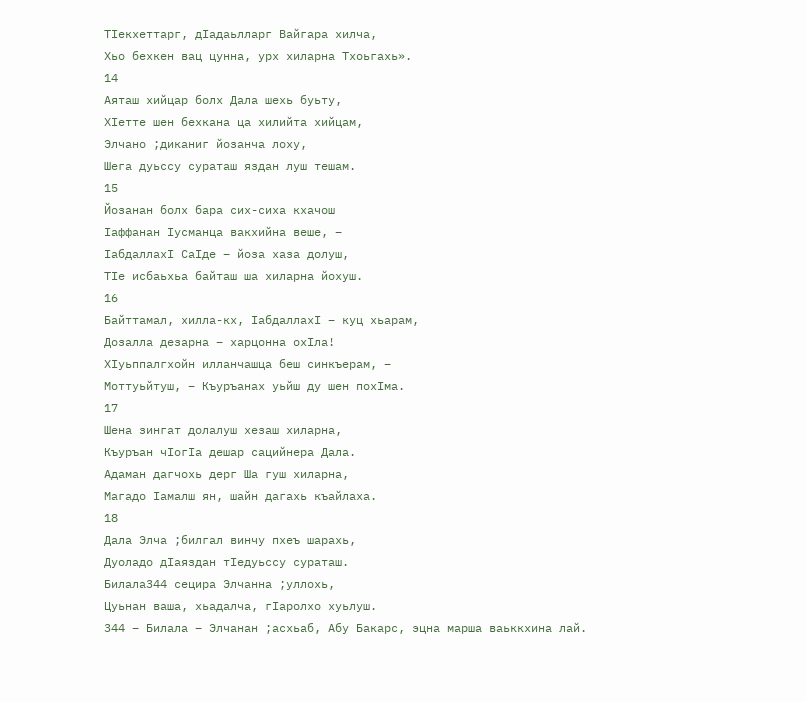ТIекхеттарг, дIадаьлларг Вайгара хилча,
Хьо бехкен вац цунна, урх хиларна Тхоьгахь».
14
Аяташ хийцар болх Дала шехь буьту,
ХIетте шен бехкана ца хилийта хийцам,
Элчано ;диканиг йозанча лоху,
Шега дуьссу сураташ яздан луш тешам.
15
Йозанан болх бара сих-сиха кхачош
Iаффанан Iусманца вакхийна веше, –
IабдаллахI СаIде – йоза хаза долуш,
ТIе исбаьхьа байташ ша хиларна йохуш.
16
Байттамал, хилла-кх, IабдаллахI – куц хьарам,
Дозалла дезарна – харцонна охIла!
ХIуьппалгхойн илланчашца беш синкъерам, –
Моттуьйтуш, – Къуръанах уьйш ду шен похIма.
17
Шена зингат долалуш хезаш хиларна,
Къуръан чIогIа дешар сацийнера Дала.
Адаман дагчохь дерг Ша гуш хиларна,
Магадо Iамалш ян, шайн дагахь къайлаха.
18
Дала Элча ;билгал винчу пхеъ шарахь,
Дуоладо дIаяздан тIедуьссу сураташ.
Билала344 сецира Элчанна ;уллохь,
Цуьнан ваша, хьадалча, гIаролхо хуьлуш.
344 – Билала – Элчанан ;асхьаб, Абу Бакарс, эцна марша ваьккхина лай.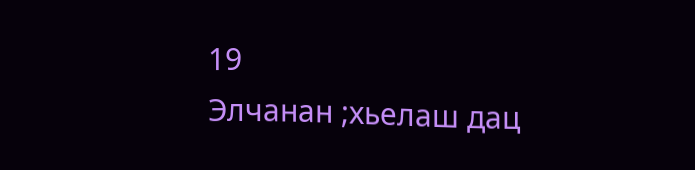19
Элчанан ;хьелаш дац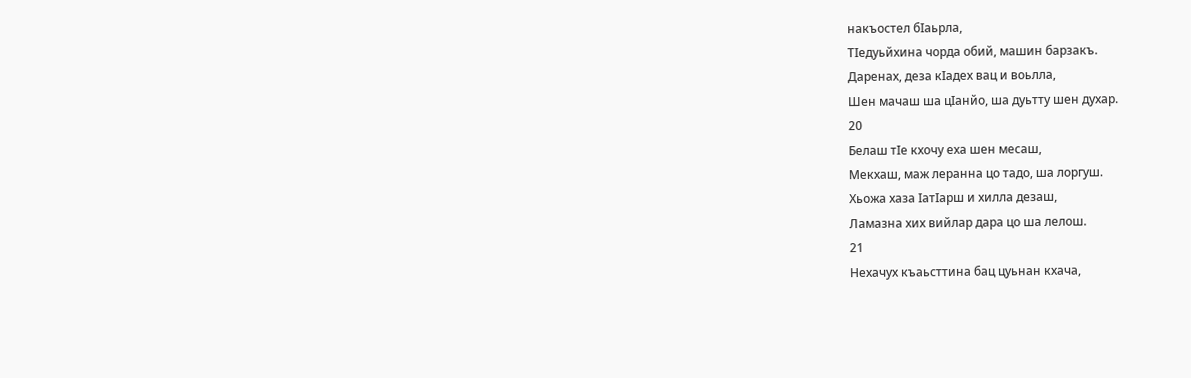накъостел бIаьрла,
ТIедуьйхина чорда обий, машин барзакъ.
Даренах, деза кIадех вац и воьлла,
Шен мачаш ша цIанйо, ша дуьтту шен духар.
20
Белаш тIе кхочу еха шен месаш,
Мекхаш, маж леранна цо тадо, ша лоргуш.
Хьожа хаза IатIарш и хилла дезаш,
Ламазна хих вийлар дара цо ша лелош.
21
Нехачух къаьсттина бац цуьнан кхача,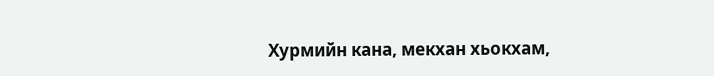Хурмийн кана, мекхан хьокхам,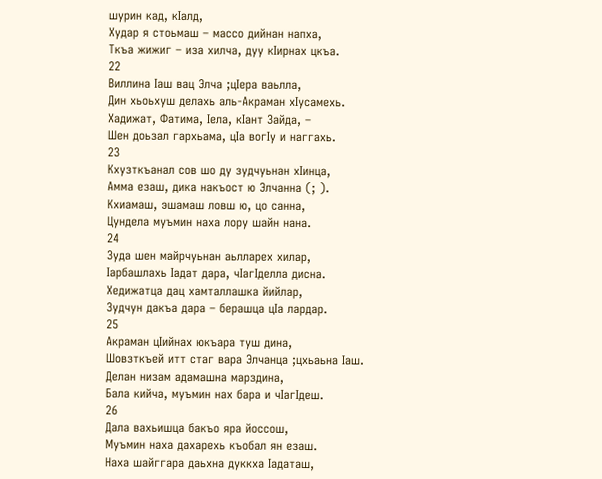шурин кад, кIалд,
Худар я стоьмаш – массо дийнан напха,
Ткъа жижиг – иза хилча, дуу кIирнах цкъа.
22
Виллина Iаш вац Элча ;цIера ваьлла,
Дин хьоьхуш делахь аль-Акраман хIусамехь.
Хадижат, Фатима, Iела, кIант Зайда, –
Шен доьзал гархьама, цIа вогIу и наггахь.
23
Кхузткъанал сов шо ду зудчуьнан хIинца,
Амма езаш, дика накъост ю Элчанна (; ).
Кхиамаш, эшамаш ловш ю, цо санна,
Цундела муъмин наха лору шайн нана.
24
Зуда шен майрчуьнан аьлларех хилар,
Iарбашлахь Iадат дара, чIагIделла дисна.
Хедижатца дац хамталлашка йийлар,
Зудчун дакъа дара – берашца цIа лардар.
25
Акраман цIийнах юкъара туш дина,
Шовзткъей итт стаг вара Элчанца ;цхьаьна Iаш.
Делан низам адамашна марздина,
Бала кийча, муъмин нах бара и чIагIдеш.
26
Дала вахьишца бакъо яра йоссош,
Муъмин наха дахарехь къобал ян езаш.
Наха шайггара даьхна дуккха Iадаташ,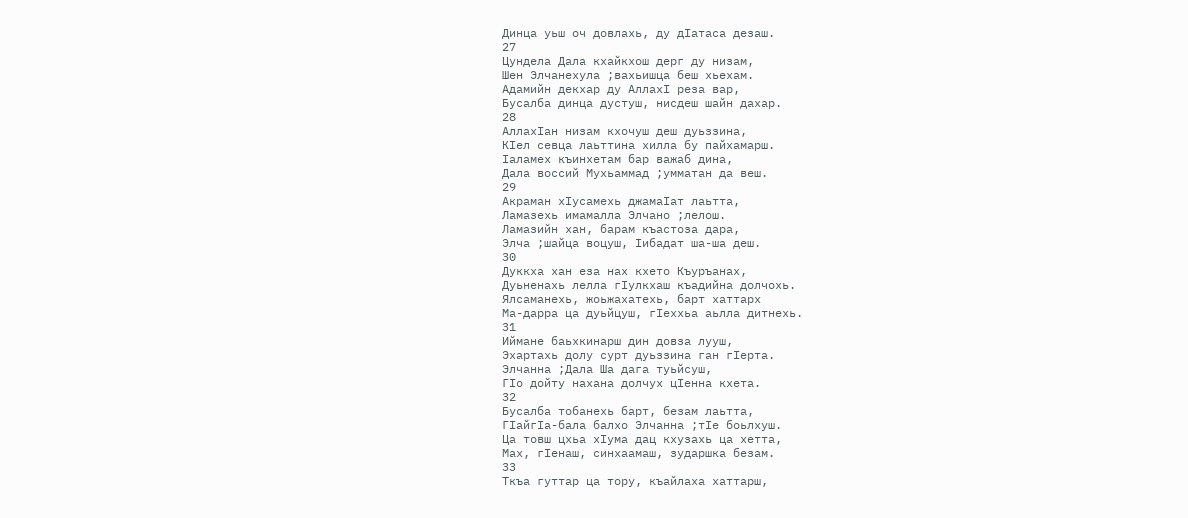Динца уьш оч довлахь, ду дIатаса дезаш.
27
Цундела Дала кхайкхош дерг ду низам,
Шен Элчанехула ;вахьишца беш хьехам.
Адамийн декхар ду АллахI реза вар,
Бусалба динца дустуш, нисдеш шайн дахар.
28
АллахIан низам кхочуш деш дуьззина,
КIел севца лаьттина хилла бу пайхамарш.
Iаламех къинхетам бар важаб дина,
Дала воссий Мухьаммад ;умматан да веш.
29
Акраман хIусамехь джамаIат лаьтта,
Ламазехь имамалла Элчано ;лелош.
Ламазийн хан, барам къастоза дара,
Элча ;шайца воцуш, Iибадат ша-ша деш.
30
Дуккха хан еза нах кхето Къуръанах,
Дуьненахь лелла гIулкхаш къадийна долчохь.
Ялсаманехь, жоьжахатехь, барт хаттарх
Ма-дарра ца дуьйцуш, гIеххьа аьлла дитнехь.
31
Иймане баьхкинарш дин довза лууш,
Эхартахь долу сурт дуьззина ган гIерта.
Элчанна ;Дала Ша дага туьйсуш,
ГIо дойту нахана долчух цIенна кхета.
32
Бусалба тобанехь барт, безам лаьтта,
ГIайгIа-бала балхо Элчанна ;тIе боьлхуш.
Ца товш цхьа хIума дац кхузахь ца хетта,
Мах, гIенаш, синхаамаш, зударшка безам.
33
Ткъа гуттар ца тору, къайлаха хаттарш,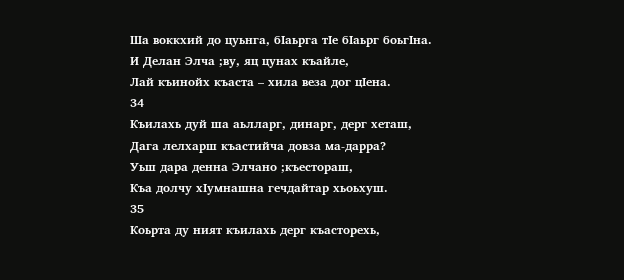Ша воккхий до цуьнга, бIаьрга тIе бIаьрг боьгIна.
И Делан Элча ;ву, яц цунах къайле,
Лай къинойх къаста – хила веза дог цIена.
34
Къилахь дуй ша аьлларг, динарг, дерг хеташ,
Дага лелхарш къастийча довза ма-дарра?
Уьш дара денна Элчано ;къестораш,
Къа долчу хIумнашна гечдайтар хьоьхуш.
35
Коьрта ду ният къилахь дерг къасторехь,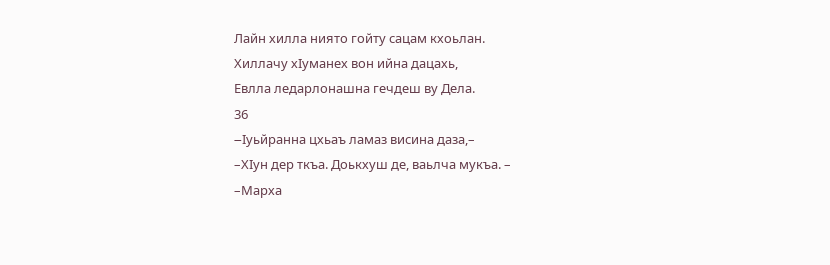Лайн хилла ниято гойту сацам кхоьлан.
Хиллачу хIуманех вон ийна дацахь,
Евлла ледарлонашна гечдеш ву Дела.
36
–Iуьйранна цхьаъ ламаз висина даза,–
–ХIун дер ткъа. Доькхуш де, ваьлча мукъа. –
–Марха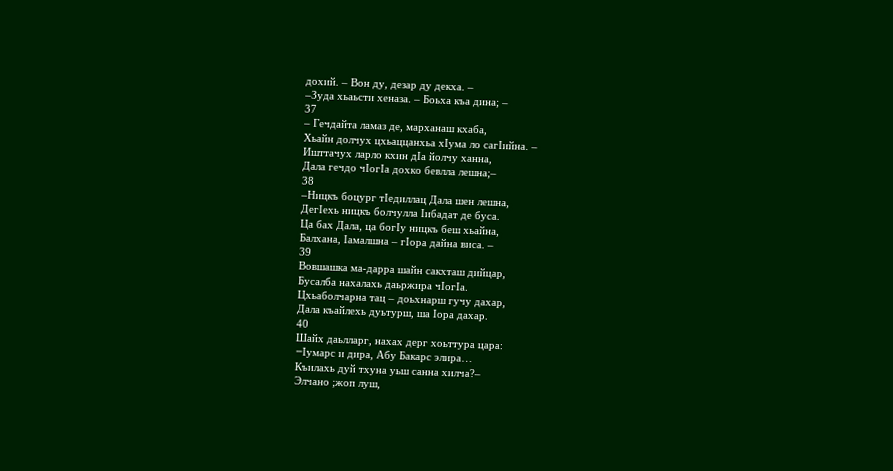дохий. – Вон ду, дезар ду декха. –
–Зуда хьаьсти хеназа. – Боьха къа дина; –
37
– Гечдайта ламаз де, марханаш кхаба,
Хьайн долчух цхьаццанхьа хIума ло сагIийна. –
Ишттачух ларло кхин дIа йолчу ханна,
Дала гечдо чIогIа дохко бевлла лешна;–
38
–Ницкъ боцург тIедиллац Дала шен лешна,
ДегIехь ницкъ болчулла Iибадат де буса.
Ца бах Дала, ца богIу ницкъ беш хьайна,
Балхана, Iамалшна – гIора дайна виса. –
39
Вовшашка ма-дарра шайн сакхташ дийцар,
Бусалба нахалахь даьржира чIогIа.
Цхьаболчарна тац – доьхнарш гучу дахар,
Дала къайлехь дуьтурш, ша Iора дахар.
40
Шайх даьлларг, нахах дерг хоьттура цара:
–Iумарс и дира, Абу Бакарс элира…
Къилахь дуй тхуна уьш санна хилча?–
Элчано ;жоп луш,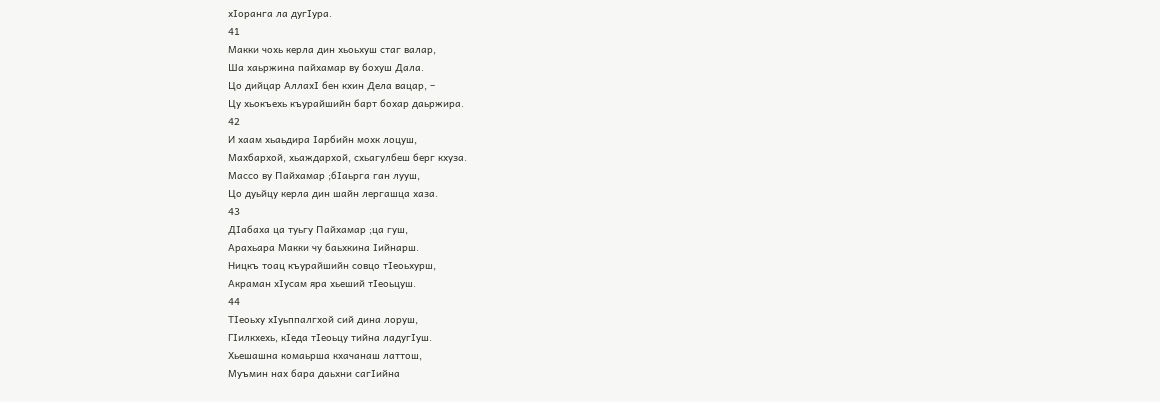хIоранга ла дугIура.
41
Макки чохь керла дин хьоьхуш стаг валар,
Ша хаьржина пайхамар ву бохуш Дала.
Цо дийцар АллахI бен кхин Дела вацар, –
Цу хьокъехь къурайшийн барт бохар даьржира.
42
И хаам хьаьдира Iарбийн мохк лоцуш,
Махбархой, хьаждархой, схьагулбеш берг кхуза.
Массо ву Пайхамар ;бIаьрга ган лууш,
Цо дуьйцу керла дин шайн лергашца хаза.
43
ДIабаха ца туьгу Пайхамар ;ца гуш,
Арахьара Макки чу баьхкина Iийнарш.
Ницкъ тоац къурайшийн совцо тIеоьхурш,
Акраман хIусам яра хьеший тIеоьцуш.
44
ТIеоьху хIуьппалгхой сий дина лоруш,
ГIилкхехь, кIеда тIеоьцу тийна ладугIуш.
Хьешашна комаьрша кхачанаш латтош,
Муъмин нах бара даьхни сагIийна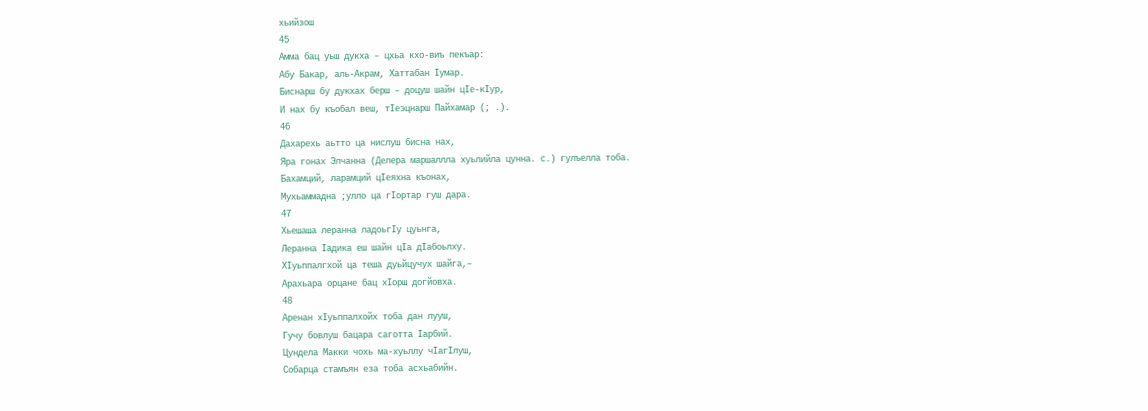хьийзош
45
Амма бац уьш дукха – цхьа кхо-виъ пекъар:
Абу Бакар, аль-Акрам, Хаттабан Iумар.
Биснарш бу дукхах берш – доцуш шайн цIе-кIур,
И нах бу къобал веш, тIеэцнарш Пайхамар (; .).
46
Дахарехь аьтто ца нислуш бисна нах,
Яра гонах Элчанна (Делера маршаллла хуьлийла цунна. с.) гулъелла тоба.
Бахамций, ларамций цIеяхна къонах,
Мухьаммадна ;улло ца гIортар гуш дара.
47
Хьешаша леранна ладоьгIу цуьнга,
Леранна Iадика еш шайн цIа дIабоьлху.
ХIуьппалгхой ца теша дуьйцучух шайга,–
Арахьара орцане бац хIорш догйовха.
48
Аренан хIуьппалхойх тоба дан лууш,
Гучу бовлуш бацара саготта Iарбий.
Цундела Макки чохь ма-хуьллу чIагIлуш,
Собарца стамъян еза тоба асхьабийн.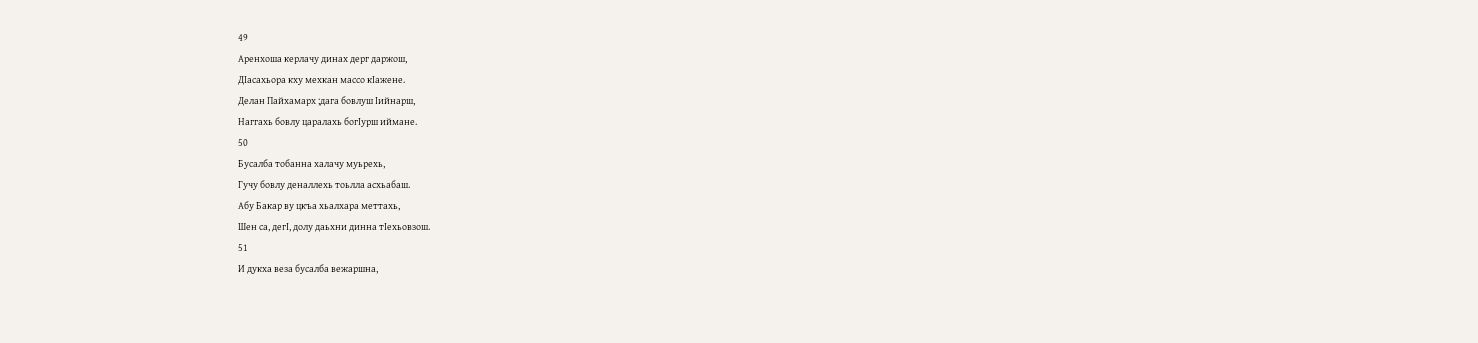49
Аренхоша керлачу динах дерг даржош,
ДIасахьора кху мехкан массо кIажене.
Делан Пайхамарх ;дага бовлуш Iийнарш,
Наггахь бовлу царалахь богIурш иймане.
50
Бусалба тобанна халачу муьрехь,
Гучу бовлу деналлехь тоьлла асхьабаш.
Абу Бакар ву цкъа хьалхара меттахь,
Шен са, дегI, долу даьхни динна тIехьовзош.
51
И дукха веза бусалба вежаршна,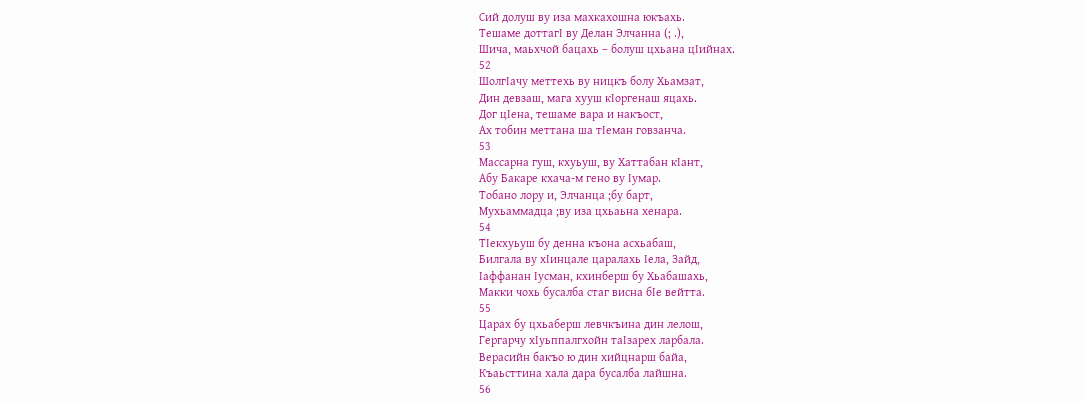Сий долуш ву иза махкахошна юкъахь.
Тешаме доттагI ву Делан Элчанна (; .),
Шича, маьхчой бацахь – болуш цхьана цIийнах.
52
ШолгIачу меттехь ву ницкъ болу Хьамзат,
Дин девзаш, мага хууш кIоргенаш яцахь.
Дог цIена, тешаме вара и накъост,
Ах тобин меттана ша тIеман говзанча.
53
Массарна гуш, кхуьуш, ву Хаттабан кIант,
Абу Бакаре кхача-м гено ву Iумар.
Тобано лору и, Элчанца ;бу барт,
Мухьаммадца ;ву иза цхьаьна хенара.
54
ТIекхуьуш бу денна къона асхьабаш,
Билгала ву хIинцале царалахь Iела, Зайд,
Iаффанан Iусман, кхинберш бу Хьабашахь,
Макки чохь бусалба стаг висна бIе вейтта.
55
Царах бу цхьаберш левчкъина дин лелош,
Гергарчу хIуьппалгхойн таIзарех ларбала.
Верасийн бакъо ю дин хийцнарш байа,
Къаьсттина хала дара бусалба лайшна.
56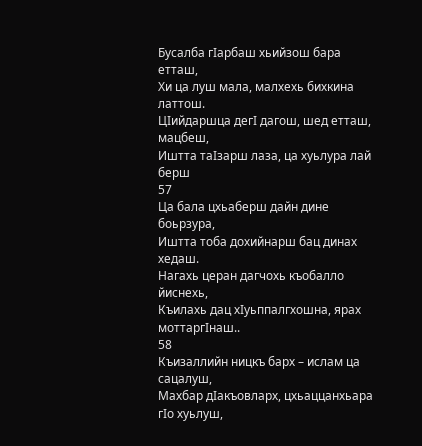Бусалба гIарбаш хьийзош бара етташ,
Хи ца луш мала, малхехь бихкина латтош.
ЦIийдаршца дегI дагош, шед етташ, мацбеш,
Иштта таIзарш лаза, ца хуьлура лай берш
57
Ца бала цхьаберш дайн дине боьрзура,
Иштта тоба дохийнарш бац динах хедаш.
Нагахь церан дагчохь къобалло йиснехь,
Къилахь дац хIуьппалгхошна, ярах моттаргIнаш..
58
Къизаллийн ницкъ барх – ислам ца сацалуш,
Махбар дIакъовларх, цхьаццанхьара гIо хуьлуш,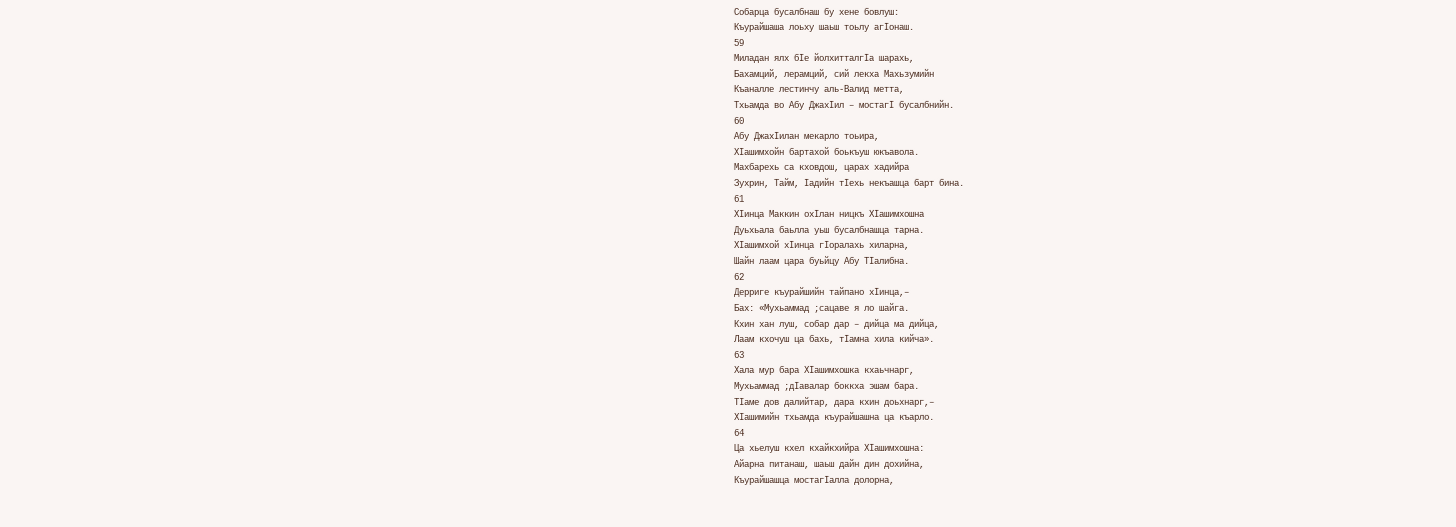Собарца бусалбнаш бу хене бовлуш:
Къурайшаша лоьху шаьш тоьлу агIонаш.
59
Миладан ялх бIе йолхитталгIа шарахь,
Бахамций, лерамций, сий лекха Махьзумийн
Къаналле лестинчу аль-Валид метта,
Тхьамда во Абу ДжахIил – мостагI бусалбнийн.
60
Абу ДжахIилан мекарло тоьира,
ХIашимхойн бартахой боькъуш юкъавола.
Махбарехь са кховдош, царах хадийра
Зухрин, Тайм, Iадийн тIехь некъашца барт бина.
61
ХIинца Маккин охIлан ницкъ ХIашимхошна
Дуьхьала баьлла уьш бусалбнашца тарна.
ХIашимхой хIинца гIоралахь хиларна,
Шайн лаам цара буьйцу Абу ТIалибна.
62
Дерриге къурайшийн тайпано хIинца,–
Бах: «Мухьаммад ;сацаве я ло шайга.
Кхин хан луш, собар дар – дийца ма дийца,
Лаам кхочуш ца бахь, тIамна хила кийча».
63
Хала мур бара ХIашимхошка кхаьчнарг,
Мухьаммад ;дIавалар боккха эшам бара.
ТIаме дов далийтар, дара кхин доьхнарг,–
ХIашимийн тхьамда къурайшашна ца къарло.
64
Ца хьелуш кхел кхайкхийра ХIашимхошна:
Айарна питанаш, шаьш дайн дин дохийна,
Къурайшашца мостагIалла долорна,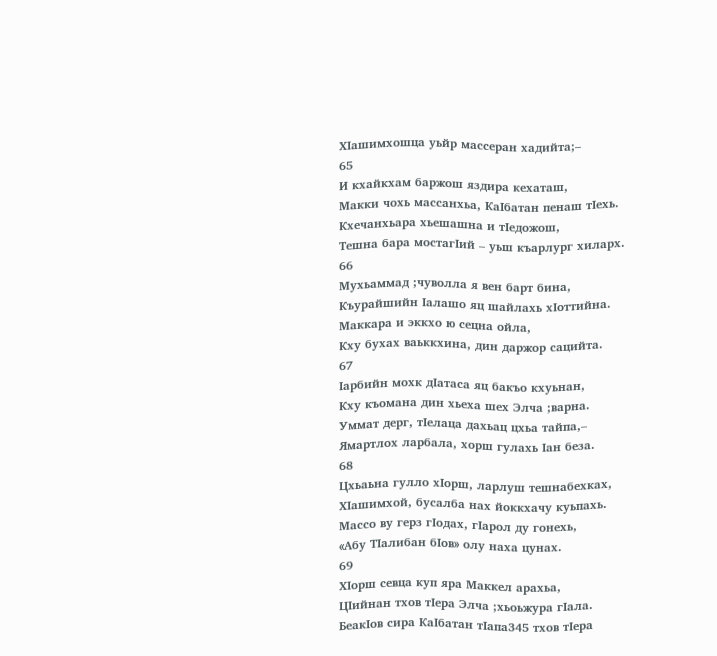ХIашимхошца уьйр массеран хадийта;–
65
И кхайкхам баржош яздира кехаташ,
Макки чохь массанхьа, КаIбатан пенаш тIехь.
Кхечанхьара хьешашна и тIедожош,
Тешна бара мостагIий – уьш къарлург хиларх.
66
Мухьаммад ;чуволла я вен барт бина,
Къурайшийн Iалашо яц шайлахь хIоттийна.
Маккара и эккхо ю сецна ойла,
Кху бухах ваьккхина, дин даржор сацийта.
67
Iарбийн мохк дIатаса яц бакъо кхуьнан,
Кху къомана дин хьеха шех Элча ;варна.
Уммат дерг, тIелаца дахьац цхьа тайпа,–
Ямартлох ларбала, хорш гулахь Iан беза.
68
Цхьаьна гулло хIорш, ларлуш тешнабехках,
ХIашимхой, бусалба нах йоккхачу куьпахь.
Массо ву герз гIодах, гIарол ду гонехь,
«Абу ТIалибан бIов» олу наха цунах.
69
ХIорш севца куп яра Маккел арахьа,
ЦIийнан тхов тIера Элча ;хьоьжура гIала.
БеакIов сира КаIбатан тIапа345 тхов тIера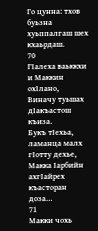Го цунна: тхов буьзна хуьппалгаш шех кхаьрдаш.
70
ГIалеха ваьккхи и Маккин охIлано,
Виначу туьшах дIакъастош къиза.
Букъ тIехьа, ламанца малх гIотту дехье,
Макка Iарбийн ахгIайрех къасторан доза…
71
Макки чохь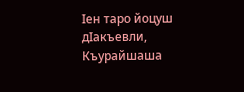Iен таро йоцуш дIакъевли,
Къурайшаша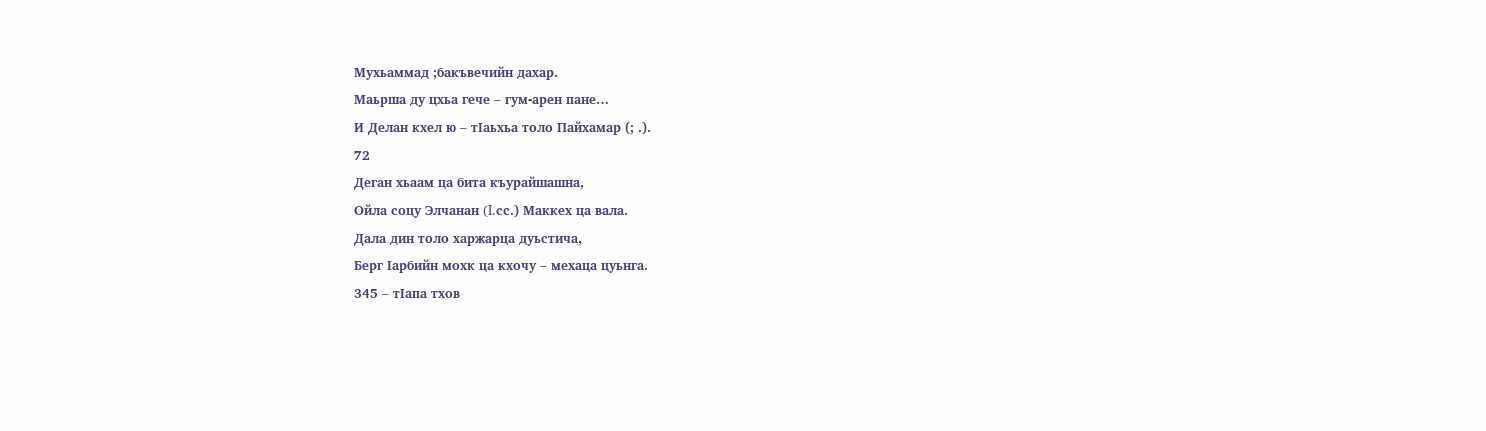Мухьаммад ;бакъвечийн дахар.
Маьрша ду цхьа гече – гум-арен пане…
И Делан кхел ю – тIаьхьа толо Пайхамар (; .).
72
Деган хьаам ца бита къурайшашна,
Ойла соцу Элчанан (I.сс.) Маккех ца вала.
Дала дин толо харжарца дуьстича,
Берг Iарбийн мохк ца кхочу – мехаца цуьнга.
345 – тIапа тхов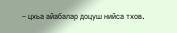– цхьа айабалар доцуш нийса тхов.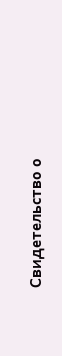Свидетельство о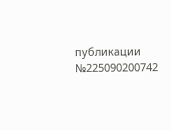публикации №225090200742